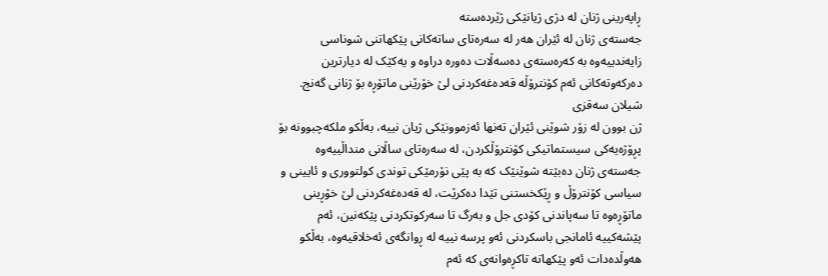ڕاپەرینی ژنان لە دژی ژیانێکی ژێردەستە
جەستەی ژنان لە ئێران هەر لە سەرەتای ساتەکانی پێکهاتنی شوناسی زایەندییەوە بە کەرەستەی دەسەڵات دەورە دراوە و یەکێک لە دیارترین دەرکەوتەکانی ئەم کۆنترۆڵە قەدەغەکردنی لێ خۆرێنی ماتۆڕە بۆ ژنانی گەنج.
شیلان سەقزی
ژن بوون لە زۆر شوێنی ئێران تەنها ئەزموونێکی ژیان نییە، بەڵکو ملکەچبوونە بۆ پڕۆژەیەکی سیستماتیکی کۆنترۆڵکردن، لە سەرەتای ساڵانی منداڵییەوە جەستەی ژنان دەبێتە شوێنێک کە بە پێی نۆرمێکی توندی کولتووری و ئایینی و سیاسی کۆنترۆڵ و ڕێکخستنی تێدا دەکرێت، لە قەدەغەکردنی لێ خۆڕینی ماتۆڕەوە تا سەپاندنی کۆدی جل و بەرگ تا سەرکوتکردنی پێکەنین، ئەم پێشەکییە ئامانجی باسکردنی ئەو پرسە نییە لە ڕوانگەی ئەخلاقیەوە، بەڵکو هەوڵدەدات ئەو پێکهاتە تاکڕەوانەی کە ئەم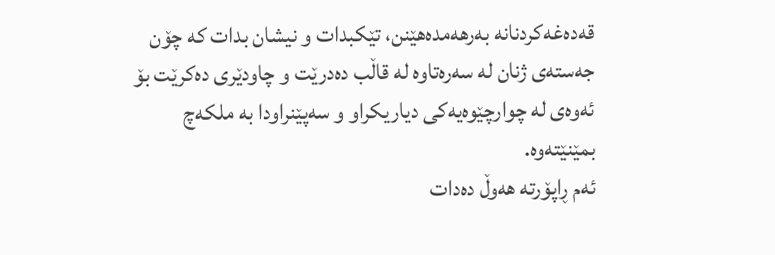قەدەغەکردنانە بەرهەمدەهێنن، تێکبدات و نیشان بدات کە چۆن جەستەی ژنان لە سەرەتاوە لە قاڵب دەدرێت و چاودێری دەکرێت بۆ ئەوەی لە چوارچێوەیەکی دیاریکراو و سەپێنراودا بە ملکەچ بمێنێتەوە.
ئەم ڕاپۆرتە هەوڵ دەدات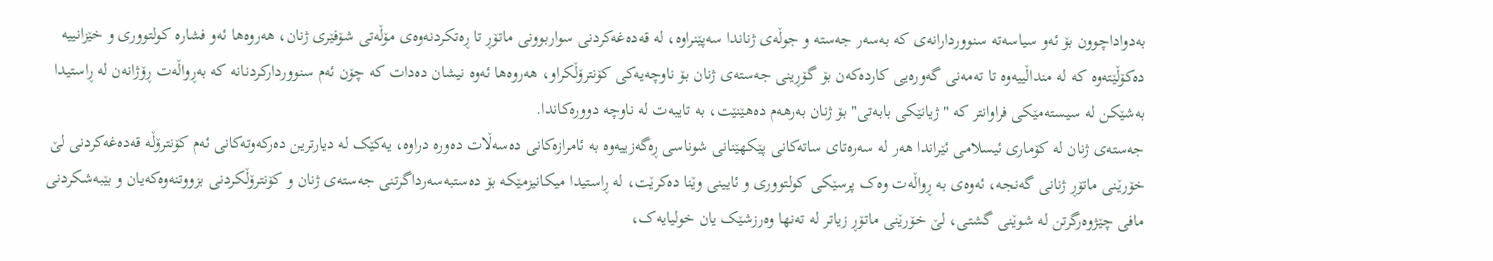بەدواداچوون بۆ ئەو سیاسەتە سنووردارانەی کە بەسەر جەستە و جوڵەی ژناندا سەپێنراوە، لە قەدەغەکردنی سواربوونی ماتۆڕ تا ڕەتکردنەوەی مۆڵەتی شۆفێری ژنان، هەروەها ئەو فشارە کولتووری و خێزانییە دەکۆڵێتەوە کە لە منداڵییەوە تا تەمەنی گەورەیی کاردەکەن بۆ گۆڕینی جەستەی ژنان بۆ ناوچەیەکی کۆنترۆڵکراو، هەروەها ئەوە نیشان دەدات کە چۆن ئەم سنووردارکردنانە کە بەڕواڵەت ڕۆژانەن لە ڕاستیدا بەشێکن لە سیستەمێکی فراوانتر کە "ژیانێکی بابەتی" بۆ ژنان بەرهەم دەهێنێت، بە تایبەت لە ناوچە دوورەکاندا.
جەستەی ژنان لە کۆماری ئیسلامی ئێراندا هەر لە سەرەتای ساتەکانی پێکهێنانی شوناسی ڕەگەزییەوە بە ئامرازەکانی دەسەڵات دەورە دراوە، یەکێک لە دیارترین دەرکەوتەکانی ئەم کۆنترۆڵە قەدەغەکردنی لێ خۆرێنی ماتۆڕ ژنانی گەنجە، ئەوەی بە ڕواڵەت وەک پرسێکی کولتووری و ئایینی وێنا دەکرێت، لە ڕاستیدا میکانیزمێکە بۆ دەستبەسەرداگرتنی جەستەی ژنان و کۆنترۆڵکردنی بزووتنەوەکەیان و بێبەشکردنی مافی چێژوەرگرتن لە شوێنی گشتی، لێ خۆرێنی ماتۆڕ زیاتر لە تەنها وەرزشێک یان خولیایەک،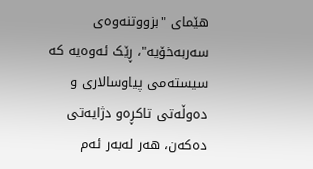هێمای "بزووتنەوەی سەربەخۆیە"، ڕێک ئەوەیە کە سیستەمی پیاوسالاری و دەوڵەتی تاکڕەو دژایەتی دەکەن، هەر لەبەر ئەم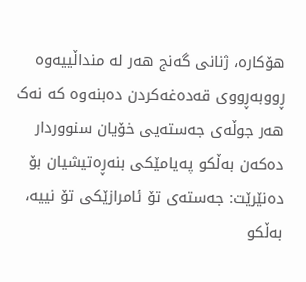هۆکارە، ژنانی گەنج هەر لە منداڵییەوە ڕووبەڕووی قەدەغەکردن دەبنەوە کە نەک هەر جوڵەی جەستەیی خۆیان سنووردار دەکەن بەڵکو پەیامێکی بنەڕەتیشیان بۆ دەنێرێت: جەستەی تۆ ئامرازێکی تۆ نییە، بەڵکو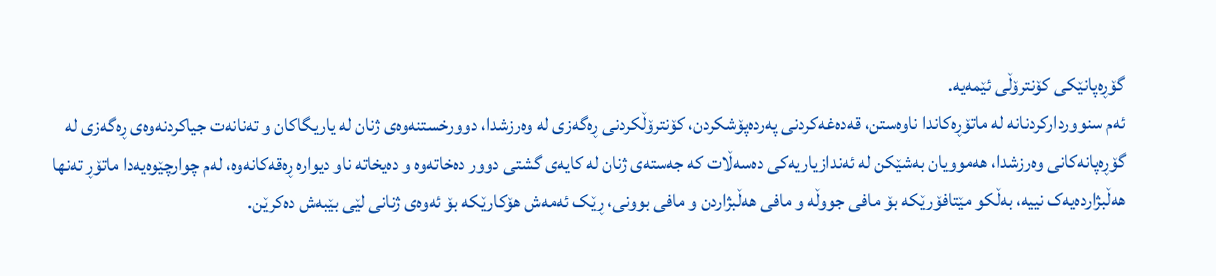گۆڕەپانێکی کۆنترۆڵی ئێمەیە.
ئەم سنووردارکردنانە لە ماتۆڕەکاندا ناوەستن، قەدەغەکردنی پەردەپۆشکردن، کۆنترۆڵکردنی ڕەگەزی لە وەرزشدا، دوورخستنەوەی ژنان لە یاریگاکان و تەنانەت جیاکردنەوەی ڕەگەزی لە گۆڕەپانەکانی وەرزشدا، هەموویان بەشێکن لە ئەندازیاریەکی دەسەڵات کە جەستەی ژنان لە کایەی گشتی دوور دەخاتەوە و دەیخاتە ناو دیوارە ڕەقەکانەوە، لەم چوارچێوەیەدا ماتۆڕ تەنها هەڵبژاردەیەک نییە، بەڵکو مێتافۆرێکە بۆ مافی جووڵە و مافی هەڵبژاردن و مافی بوونی، ڕێک ئەمەش هۆکارێکە بۆ ئەوەی ژنانی لێی بێبەش دەکرێن.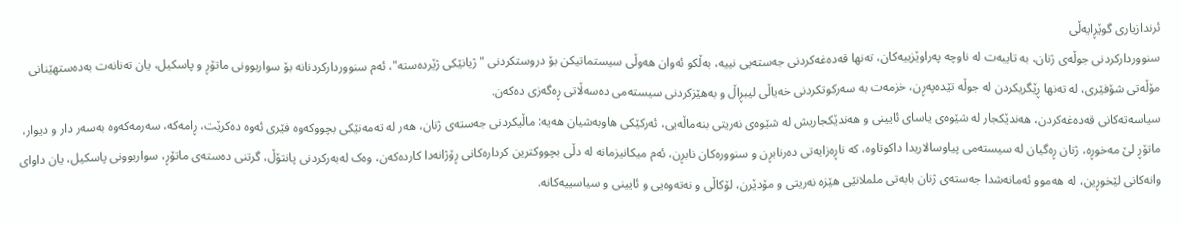ئرندازیاری گوێڕایەڵی
سنووردارکردنی جوڵەی ژنان، بە تایبەت لە ناوچە پەراوێزییەکان، تەنها قەدەغەکردنی جەستەیی نییە، بەڵکو ئەوان هەوڵی سیستماتیکن بۆ دروستکردنی "ژیانێکی ژێردەستە"، ئەم سنووردارکردنانە بۆ سواربوونی ماتۆڕ و پاسکیل، یان تەنانەت بەدەستهێنانی مۆڵەتی شۆفێری، لە تەنها ڕێگریکردن لە جوڵە تێدەپەڕن، خزمەت بە سەرکوتکردنی خەیاڵی لیبڕاڵ و بەهێزکردنی سیستەمی دەسەڵاتی ڕەگەزی دەکەن.
سیاسەتەکانی قەدەغەکردن، هەندێکجار لە شێوەی یاسای ئایینی و هەندێکجاریش لە شێوەی نەریتی بنەماڵەیی، ئەرکێکی هاوبەشیان هەیە: ماڵیکردنی جەستەی ژنان، هەر لە تەمەنێکی بچووکەوە فێری ئەوە دەکرێت، ڕامەکە، سەرمەکەوە بەسەر دار و دیوار، ماتۆڕ لێ مەخوڕە، ژنان ڕەگیان لە سیستەمی پیاوسالاریدا داکوتاوە، کە ناڕەزایەتی دەرنابڕن و سنوورەکان نابڕن، ئەم میکانیزمانە لە دڵی بچووکترین کردارەکانی ڕۆژانەدا کاردەکەن، وەک لەبەرکردنی پانتۆڵ، گرتنی دەستەی ماتۆڕ، سواربوونی پاسکیل، یان داوای وانەکانی لێخوڕین، لە هەموو ئەمانەشدا جەستەی ژنان بابەتی ململانێی هێزە نەریتی و مۆدێرن، لۆکاڵی و نەتەوەیی و ئایینی و سیاسییەکانە.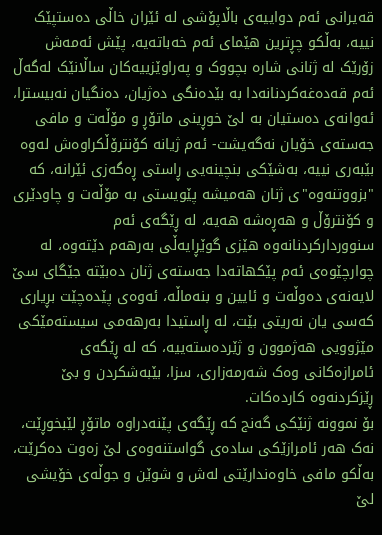قەیرانی ئەم دواییەی باڵاپۆشی لە ئێران خاڵی دەستپێک نییە، بەڵکو چڕترین هێمای ئەم خەباتەیە، پێش ئەمەش زۆرێک لە ژنانی شارە بچووک و پەراوێزییەکان ساڵانێک لەگەڵ ئەم قەدەغەکردنانەدا بە بێدەنگی دەژیان، دەنگیان نەبیسترا، ئەوانەی دەستیان بە لێ خوڕینی ماتۆڕ و مۆڵەت و مافی جەستەی خۆیان نەگەیشت- ئەم ژیانە کۆنترۆڵکراوەش لەوە بێبەری نییە، بەشێکی بنچینەیی ڕاستی ڕەگەزی ئێرانە، کە "بزووتنەوە"ی ژنان هەمیشە پێویستی بە مۆڵەت و چاودێری و کۆنترۆڵ و هەڕەشە هەیە، لە ڕێگەی ئەم سنووردارکردنانەوە هێزی گوێڕایەڵی بەرهەم دێتەوە، لە چوارچێوەی ئەم پێکهاتەدا جەستەی ژنان دەبێتە جێگای سێ لایەنەی دەوڵەت و ئایین و بنەماڵە، ئەوەی پێدەچێت بڕیاری کەسی یان نەریتی بێت، لە ڕاستیدا بەرهەمی سیستەمێکی مێژوویی هەژموون و ژێردەستەییە، کە لە ڕێگەی ئامرازەکانی وەک شەرمەزاری، سزا، بێبەشکردن و بێ ڕێزکردنەوە کاردەکات.
بۆ نموونە ژنێکی گەنج کە ڕێگەی پێنەدراوە ماتۆڕ لێبخوڕێت، نەک هەر ئامرازێکی سادەی گواستنەوەی لێ زەوت دەکرێت، بەڵکو مافی خاوەندارێتی لەش و شوێن و جوڵەی خۆیشی لێ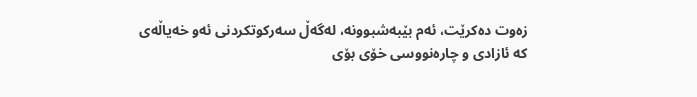زەوت دەکرێت، ئەم بێبەشبوونە، لەگەڵ سەرکوتکردنی ئەو خەیاڵەی کە ئازادی و چارەنووسی خۆی بۆی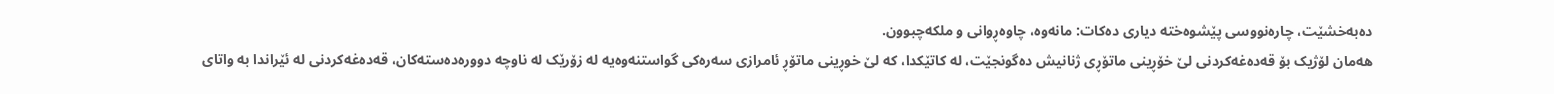دەبەخشێت، چارەنووسی پێشوەختە دیاری دەکات: مانەوە، چاوەڕوانی و ملکەچبوون.
هەمان لۆژیک بۆ قەدەغەکردنی لێ خۆڕینی ماتۆڕی ژنانیش دەگونجێت، لە کاتێکدا، کە لێ خوڕینی ماتۆڕ ئامرازی سەرەکی گواستنەوەیە لە زۆرێک لە ناوچە دوورەدەستەکان، قەدەغەکردنی لە ئێراندا بە واتای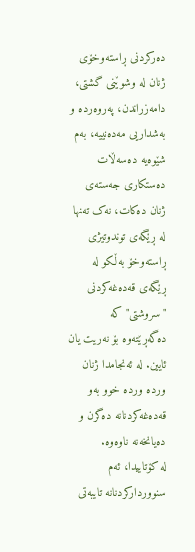دەرکردنی ڕاستەوخۆی ژنان لە وشوێنی گشتی، دامەزراندن، پەروەردە و بەشداریی مەدەنییە، بەم شێوەیە دەسەڵات دەستکاری جەستەی ژنان دەکات، نەک تەنها لە ڕێگەی توندوتیژی ڕاستەوخۆ بەڵکو لە ڕێگەی قەدەغەکردنی "سروشتی" کە دەگەڕێتەوە بۆ نەریت یان ئایین. لە ئەنجامدا ژنان وردە وردە خوو بەو قەدەغەکردنانە دەگرن و دەیانخەنە ناوەوە.
لە کۆتاییدا، ئەم سنووردارکردنانە تایبەتی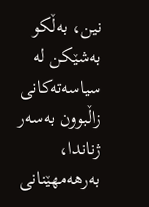نین، بەڵکو بەشێکن لە سیاسەتەکانی زاڵبوون بەسەر ژناندا، بەرهەمهێنانی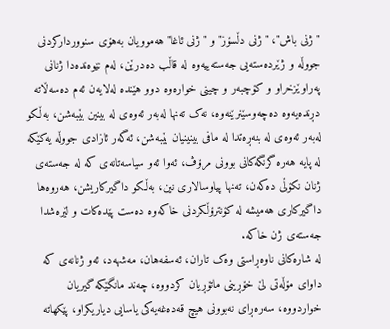"ژنی باش"، "ژنی دڵسۆز" و "ژنی ئاغا" هەموویان بەهۆی سنووردارکردنی جووڵە و ژێردەستەیی جەستەییەوە لە قاڵب دەدرێن، لەم نێوەندەدا ژنانی پەراوێزخراو و کۆچبەر و چینی خوارەوە دوو هێندە لەلایەن ئەم دەسەڵاتە دڕندەیەوە دەچەوسێنرێنەوە، نەک تەنها لەبەر ئەوەی لە بینین بێبەشن، بەڵکو لەبەر ئەوەی لە بنەڕەتدا لە مافی بینینیان بێبەشن، ئەگەر ئازادی جووڵە یەکێکە لە پایە هەرە گرنگەکانی بوونی مرۆڤ، ئەوا ئەو سیاسەتانەی کە لە جەستەی ژنان نکۆڵی دەکەن، تەنها پیاوسالاری نین، بەڵکو داگیرکاریشن، هەروەها داگیرکاری هەمیشە لە کۆنترۆڵکردنی خاکەوە دەست پێدەکات و لێرەشدا جەستەی ژن خاکە.
لە شارەکانی ناوەڕاستی وەک تاران، ئەسفەهان، مەشهەد، ئەو ژنانەی کە داوای مۆڵەتی لێ خۆڕینی ماتۆڕیان کردووە، چەند مانگێکە گیریان خواردووە، سەرەڕای نەبوونی هیچ قەدەغەیەکی یاسایی دیاریکراو، پێکهاتە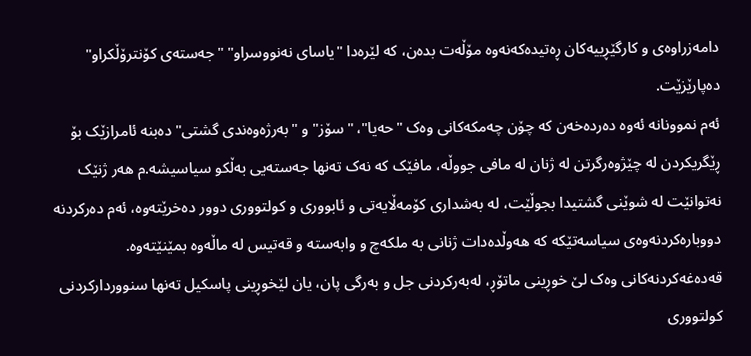دامەزراوەی و کارگێڕییەکان ڕەتیدەکەنەوە مۆڵەت بدەن، کە لێرەدا "یاسای نەنووسراو" "جەستەی کۆنترۆڵکراو" دەپارێزێت.
ئەم نموونانە ئەوە دەردەخەن کە چۆن چەمکەکانی وەک "حەیا"، "سۆز" و "بەرژەوەندی گشتی" دەبنە ئامرازێک بۆ ڕێگریکردن لە چێژوەرگرتن لە ژنان لە مافی جووڵە، مافێک کە نەک تەنها جەستەیی بەڵکو سیاسیشە.م هەر ژنێک نەتوانێت لە شوێنی گشتیدا بجوڵێت، لە بەشداری کۆمەڵایەتی و ئابووری و کولتووری دوور دەخرێتەوە، ئەم دەرکردنە دووبارەکردنەوەی سیاسەتێکە کە هەوڵدەدات ژنانی بە ملکەچ و وابەستە و قەتیس لە ماڵەوە بمێنێتەوە.
قەدەغەکردنەکانی وەک لێ خوڕینی ماتۆڕ، لەبەرکردنی جل و بەرگی پان، یان لێخوڕینی پاسکیل تەنها سنووردارکردنی کولتووری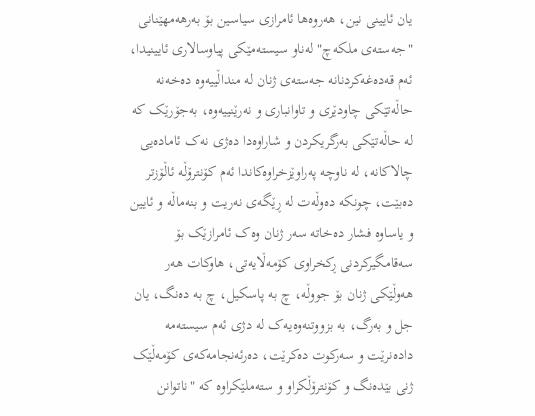یان ئایینی نین، هەروەها ئامرازی سیاسین بۆ بەرهەمهێنانی "جەستەی ملکەچ" لەناو سیستەمێکی پیاوسالاری ئایینیدا، ئەم قەدەغەکردنانە جەستەی ژنان لە منداڵییەوە دەخەنە حاڵەتێکی چاودێری و تاوانباری و نەرێنییەوە، بەجۆرێک کە لە حاڵەتێکی بەرگریکردن و شاراوەدا دەژی نەک ئامادەیی چالاکانە، لە ناوچە پەراوێزخراوەکاندا ئەم کۆنترۆڵە ئاڵۆزتر دەبێت، چونکە دەوڵەت لە ڕێگەی نەریت و بنەماڵە و ئایین و یاساوە فشار دەخاتە سەر ژنان وەک ئامرازێک بۆ سەقامگیرکردنی ڕکخراوی کۆمەڵایەتی، هاوکات هەر هەوڵێکی ژنان بۆ جووڵە، چ بە پاسکیل، چ بە دەنگ، یان جل و بەرگ، بە بزووتنەوەیەک لە دژی ئەم سیستەمە دادەنرێت و سەرکوت دەکرێت، دەرئەنجامەکەی کۆمەڵێک ژنی بێدەنگ و کۆنترۆڵکراو و ستەملێکراوە کە "ناتوانن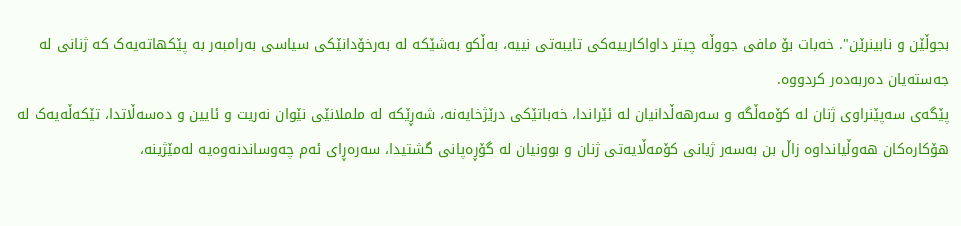بجوڵێن و نابینرێن". خەبات بۆ مافی جووڵە چیتر داواکارییەکی تایبەتی نییە، بەڵکو بەشێکە لە بەرخۆدانێکی سیاسی بەرامبەر بە پێکهاتەیەک کە ژنانی لە جەستەیان دەربەدەر کردووە.
پێگەی سەپێنراوی ژنان لە کۆمەڵگە و سەرهەڵدانیان لە ئێراندا، خەباتێکی درێژخایەنە، شەڕێکە لە ململانێی نێوان نەریت و ئایین و دەسەڵاتدا، تێکەڵەیەک لە هۆکارەکان هەوڵیانداوە زاڵ بن بەسەر ژیانی کۆمەڵایەتی ژنان و بوونیان لە گۆڕەپانی گشتیدا، سەرەڕای ئەم چەوساندنەوەیە لەمێژینە،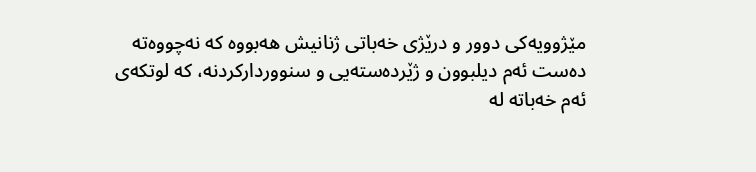مێژوویەکی دوور و درێژی خەباتی ژنانیش هەبووە کە نەچووەتە دەست ئەم دیلبوون و ژێردەستەیی و سنووردارکردنە، کە لوتکەی ئەم خەباتە لە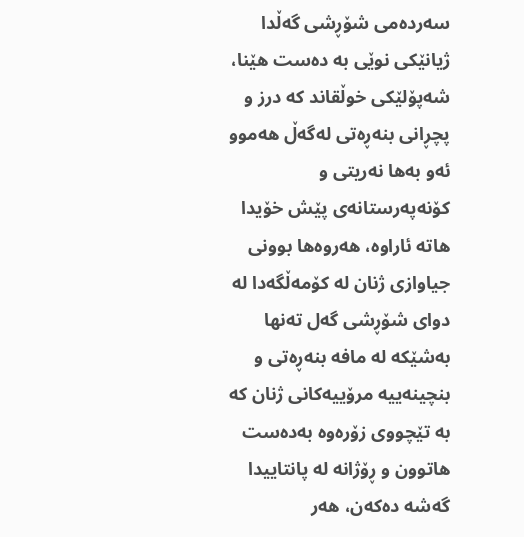سەردەمی شۆڕشی گەڵدا ژیانێکی نوێی بە دەست هێنا، شەپۆلێکی خوڵقاند کە درز و پچڕانی بنەڕەتی لەگەڵ هەموو ئەو بەها نەریتی و کۆنەپەرستانەی پێش خۆیدا هاتە ئاراوە، هەروەها بوونی جیاوازی ژنان لە کۆمەڵگەدا لە دوای شۆڕشی گەل تەنها بەشێکە لە مافە بنەڕەتی و بنچینەییە مرۆییەکانی ژنان کە بە تێچووی زۆرەوە بەدەست هاتوون و ڕۆژانە لە پانتاییدا گەشە دەکەن، هەر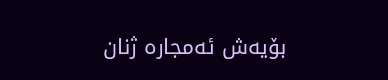بۆیەش ئەمجارە ژنان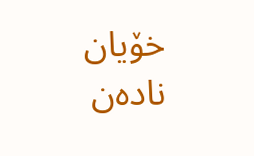خۆیان نادەن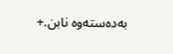بەدەستەوە نابن.+